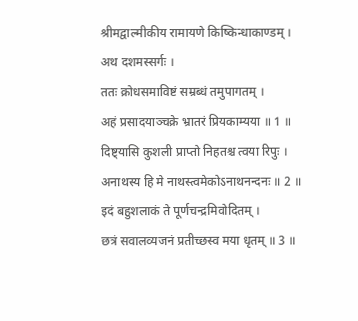श्रीमद्वाल्मीकीय रामायणे किष्किन्धाकाण्डम् ।
अथ दशमस्सर्गः ।
ततः क्रोधसमाविष्टं सम्रब्धं तमुपागतम् ।
अहं प्रसादयाञ्चक्रे भ्रातरं प्रियकाम्यया ॥ 1 ॥
दिष्ट्यासि कुशली प्राप्तो निहतश्च त्वया रिपुः ।
अनाथस्य हि मे नाथस्त्वमेकोऽनाथनन्दनः ॥ 2 ॥
इदं बहुशलाकं ते पूर्णचन्द्रमिवोदितम् ।
छत्रं सवालव्यजनं प्रतीच्छस्व मया धृतम् ॥ 3 ॥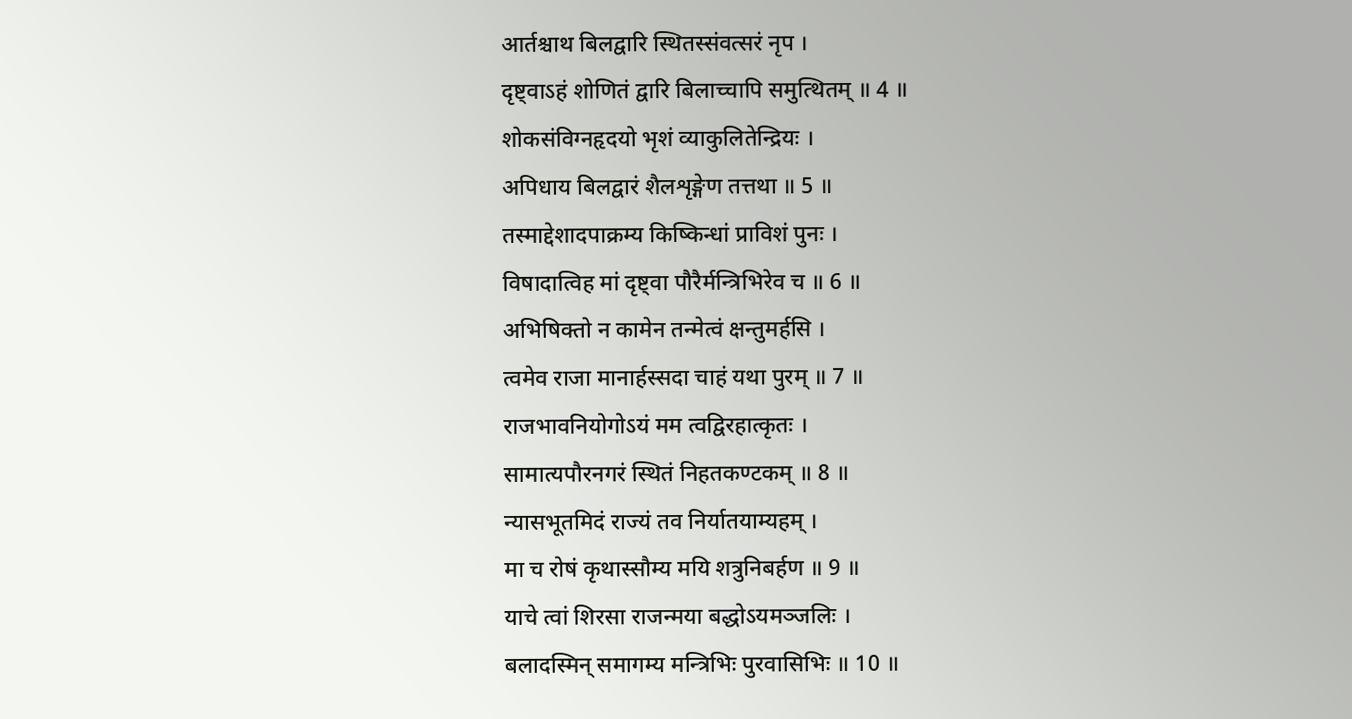आर्तश्चाथ बिलद्वारि स्थितस्संवत्सरं नृप ।
दृष्ट्वाऽहं शोणितं द्वारि बिलाच्चापि समुत्थितम् ॥ 4 ॥
शोकसंविग्नहृदयो भृशं व्याकुलितेन्द्रियः ।
अपिधाय बिलद्वारं शैलशृङ्गेण तत्तथा ॥ 5 ॥
तस्माद्देशादपाक्रम्य किष्किन्धां प्राविशं पुनः ।
विषादात्विह मां दृष्ट्वा पौरैर्मन्त्रिभिरेव च ॥ 6 ॥
अभिषिक्तो न कामेन तन्मेत्वं क्षन्तुमर्हसि ।
त्वमेव राजा मानार्हस्सदा चाहं यथा पुरम् ॥ 7 ॥
राजभावनियोगोऽयं मम त्वद्विरहात्कृतः ।
सामात्यपौरनगरं स्थितं निहतकण्टकम् ॥ 8 ॥
न्यासभूतमिदं राज्यं तव निर्यातयाम्यहम् ।
मा च रोषं कृथास्सौम्य मयि शत्रुनिबर्हण ॥ 9 ॥
याचे त्वां शिरसा राजन्मया बद्धोऽयमञ्जलिः ।
बलादस्मिन् समागम्य मन्त्रिभिः पुरवासिभिः ॥ 10 ॥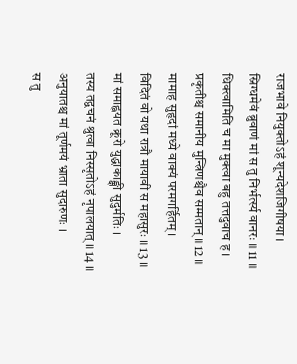राजभावे नियुक्तोऽहं शून्यदेशजिगीषया ।
स्निग्धमेवं ब्रुवाणं मां स तु निर्भर्त्स्य वानरः ॥ 11 ॥
धिक्त्वामिति च मा मुक्त्वा बहु तत्तदुवाच ह ।
प्रकृतीश्च समानीय मुन्त्रिणश्चैव सम्मतान् ॥ 12 ॥
मामाह सुहृदां मध्ये वाक्यं परमगर्हितम् ।
विदितं वो यथा रात्रौ मायावी स महासुरः ॥ 13 ॥
मां समाह्वयत क्रूरो युद्धाकाङ्क्षी सुदुर्मतिः ।
तस्य तद्वचनं श्रुत्वा निस्सृतोऽहं नृपालयात् ॥ 14 ॥
अनुयातश्च मां तूर्णमयं भ्राता सुदारुणः ।
स तु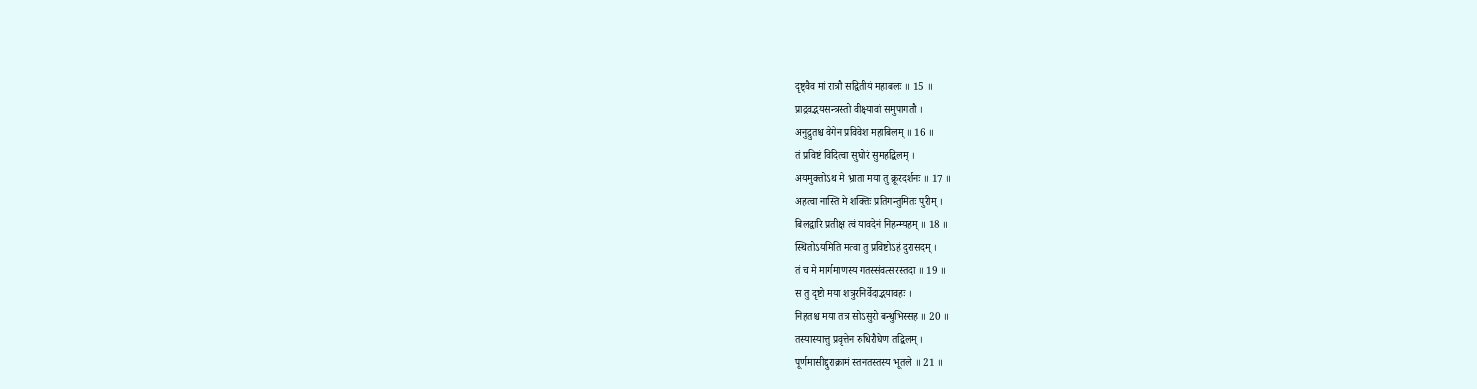दृष्ट्वैव मां रात्रौ सद्वितीयं महाबलः ॥ 15 ॥
प्राद्रवद्भयसन्त्रस्तो वीक्ष्यावां समुपागतौ ।
अनुद्रुतश्च वेगेन प्रविवेश महाबिलम् ॥ 16 ॥
तं प्रविष्टं विदित्वा सुघोरं सुमहद्बिलम् ।
अयमुक्तोऽथ मे भ्राता मया तु क्रूरदर्शनः ॥ 17 ॥
अहत्वा नास्ति मे शक्तिः प्रतिगन्तुमितः पुरीम् ।
बिलद्वारि प्रतीक्ष त्वं यावदेनं निहन्म्यहम् ॥ 18 ॥
स्थितोऽयमिति मत्वा तु प्रविष्टोऽहं दुरासदम् ।
तं च मे मार्गमाणस्य गतस्संवत्सरस्तदा ॥ 19 ॥
स तु दृष्टो मया शत्रुरनिर्वेदाद्भयावहः ।
निहतश्च मया तत्र सोऽसुरो बन्धुभिस्सह ॥ 20 ॥
तस्यास्यात्तु प्रवृत्तेन रुधिरौघेण तद्बिलम् ।
पूर्णमासीद्दुराक्रामं स्तनतस्तस्य भूतले ॥ 21 ॥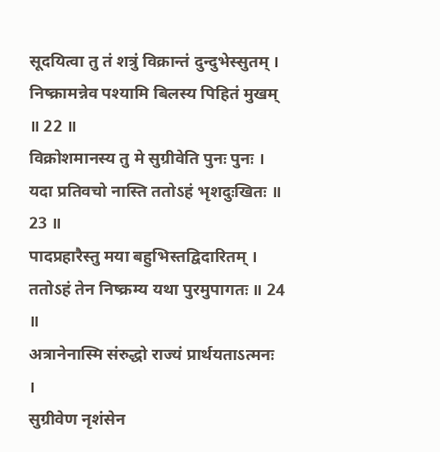सूदयित्वा तु तं शत्रुं विक्रान्तं दुन्दुभेस्सुतम् ।
निष्क्रामन्नेव पश्यामि बिलस्य पिहितं मुखम् ॥ 22 ॥
विक्रोशमानस्य तु मे सुग्रीवेति पुनः पुनः ।
यदा प्रतिवचो नास्ति ततोऽहं भृशदुःखितः ॥ 23 ॥
पादप्रहारैस्तु मया बहुभिस्तद्विदारितम् ।
ततोऽहं तेन निष्क्रम्य यथा पुरमुपागतः ॥ 24 ॥
अत्रानेनास्मि संरुद्धो राज्यं प्रार्थयताऽत्मनः ।
सुग्रीवेण नृशंसेन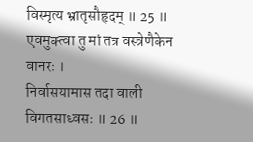विस्मृत्य भ्रातृसौहृदम् ॥ 25 ॥
एवमुक्त्वा तु मां तत्र वस्त्रेणैकेन वानरः ।
निर्वासयामास तदा वाली विगतसाध्वसः ॥ 26 ॥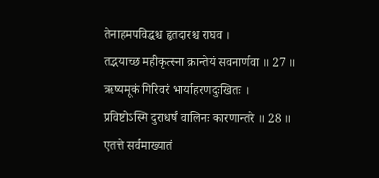तेनाहमपविद्धश्च हृतदारश्च राघव ।
तद्भयाच्छ महीकृत्स्ना क्रान्तेयं सवनार्णवा ॥ 27 ॥
ऋष्यमूकं गिरिवरं भार्याहरणदुःखितः ।
प्रविष्टोऽस्मि दुराधर्षं वालिनः कारणान्तरे ॥ 28 ॥
एतत्ते सर्वमाख्यातं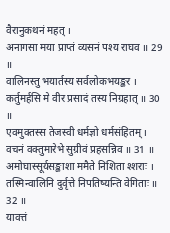वैरानुकथनं महत् ।
अनागसा मया प्राप्तं व्यसनं पश्य राघव ॥ 29 ॥
वालिनस्तु भयार्तस्य सर्वलोकभयङ्कर ।
कर्तुमर्हसि मे वीर प्रसादं तस्य निग्रहात् ॥ 30 ॥
एवमुक्तस्स तेजस्वी धर्मज्ञो धर्मसंहितम् ।
वचनं वक्तुमारेभे सुग्रीवं प्रहसन्निव ॥ 31 ॥
अमोघास्सूर्यसङ्काशा ममैते निशिता श्शराः ।
तस्मिन्वालिनि दुर्वृत्ते निपतिष्यन्ति वेगिताः ॥ 32 ॥
यावत्तं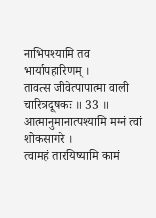नाभिपश्यामि तव भार्यापहारिणम् ।
तावत्स जीवेत्पापात्मा वाली चारित्रदूषकः ॥ 33 ॥
आत्मानुमानात्पश्यामि मग्नं त्वां शोकसागरे ।
त्वामहं तारयिष्यामि कामं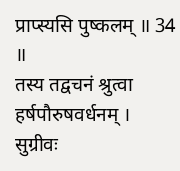प्राप्स्यसि पुष्कलम् ॥ 34 ॥
तस्य तद्वचनं श्रुत्वा हर्षपौरुषवर्धनम् ।
सुग्रीवः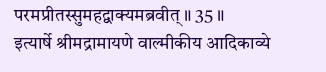परमप्रीतस्सुमहद्वाक्यमब्रवीत् ॥ 35 ॥
इत्यार्षे श्रीमद्रामायणे वाल्मीकीय आदिकाव्ये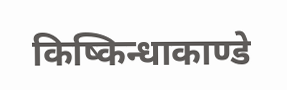किष्किन्धाकाण्डे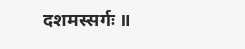दशमस्सर्गः ॥